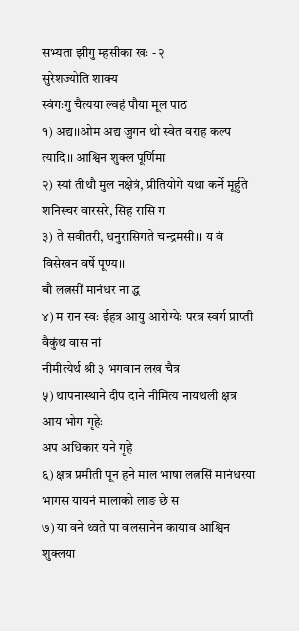सभ्यता झीगु म्हसीका खः - २
सुरेशज्योति शाक्य
स्वंगःगु चैत्यया ल्वहं पौया मूल पाठ
१) अद्य।।ओम अद्य जुगन थो स्वेत वराह कल्प त्यादि।। आश्विन शुक्ल पूर्णिमा
२) स्यां तीथौ मुल नक्षेत्रं, प्रीतियोगे यथा कर्ने मूर्हुते शनिस्चर वारसरे, सिह रासि ग
३) ते सवीतरी, धनुरासिगते चन्द्रमसी।। य वं विसेखन वर्षे पूण्य।।
बौ लत्नसीं मानंधर ना द्ध
४) म रान स्वः ईहत्र आयु आरोग्येः परत्र स्वर्ग प्राप्ती वैकुंथ वास नां
नीमीत्येर्थ श्री ३ भगवान लख चैत्र
५) थापनास्थाने दीप दाने नीमित्य नायथली क्षत्र आय भोग गृहेः
अप अधिकार यने गृहे
६) क्षत्र प्रमीती पून हने माल भाषा लत्नसिं मानंधरया भागस यायनं मालाको लाङ छे स
७) या वने थ्वते पा वलसानेन कायाव आश्विन शुक्लया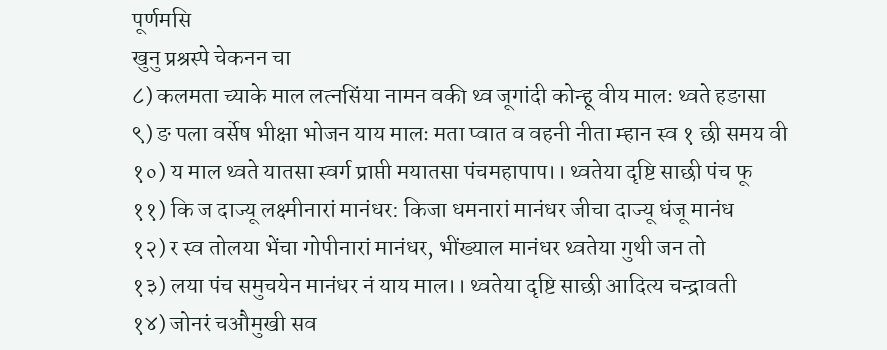पूर्णमसि
खुनु प्रश्रस्पे चेकनन चा
८) कलमता च्याके माल लत्नसिंया नामन वकी थ्व जूगांदी कोन्हू वीय मालः थ्वते हङासा
९) ङ पला वर्सेष भीक्षा भोजन याय मालः मता प्वात व वहनी नीता म्हान स्व १ छी समय वी
१०) य माल थ्वते यातसा स्वर्ग प्राप्ती मयातसा पंचमहापाप।। थ्वतेया दृष्टि साछी पंच फू
११) कि ज दाज्यू लक्ष्मीनारां मानंधर: किजा धमनारां मानंधर जीचा दाज्यू धंजू मानंध
१२) र स्व तोलया भेंचा गोपीनारां मानंधर, भींख्याल मानंधर थ्वतेया गुथी जन तो
१३) लया पंच समुचयेन मानंधर नं याय माल।। थ्वतेया दृष्टि साछी आदित्य चन्द्रावती
१४) जोनरं चऔमुखी सव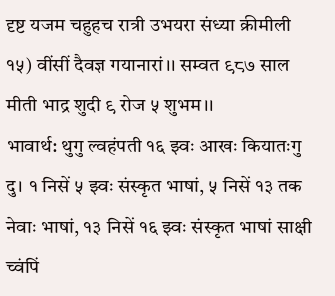दृष्ट यजम चहुहच रात्री उभयरा संध्या क्रीमीली
१५) वींसीं दैवज्ञ गयानारां।। सम्वत ९८७ साल मीती भाद्र शुदी ९ रोज ५ शुभम।।
भावार्थ: थुगु ल्वहंपती १६ झ्वः आखः कियातःगु दु। १ निसें ५ झ्वः संस्कृत भाषां, ५ निसें १३ तक नेवाः भाषां, १३ निसें १६ झ्वः संस्कृत भाषां साक्षी च्वंपिं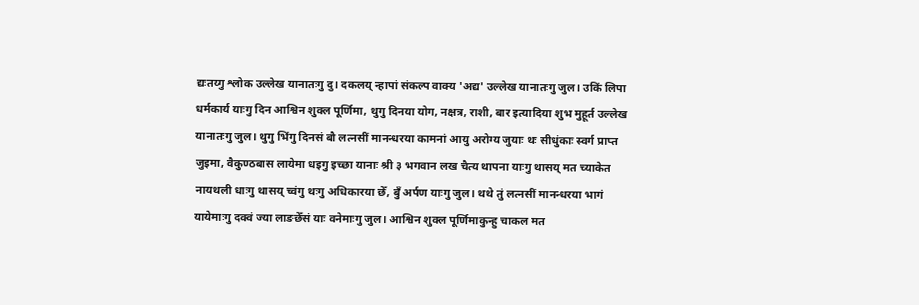द्यःतय्गु श्लोक उल्लेख यानातःगु दु। दकलय् न्हापां संकल्प वाक्य 'अद्य' उल्लेख यानातःगु जुल। उकिं लिपा धर्मकार्य याःगु दिन आश्विन शुक्ल पूर्णिमा, थुगु दिनया योग, नक्षत्र, राशी, बार इत्यादिया शुभ मुहूर्त उल्लेख यानातःगु जुल। थुगु भिंगु दिनसं बौ लत्नसीं मानन्धरया कामनां आयु अरोग्य जुयाः थः सीधुंकाः स्वर्ग प्राप्त जुइमा, वैकुण्ठबास लायेमा धइगु इच्छा यानाः श्री ३ भगवान लख चैत्य थापना याःगु थासय् मत च्याकेत नायथली धाःगु थासय् च्वंगु थःगु अधिकारया छेँ, बुँ अर्पण याःगु जुल। थथे तुं लत्नसीं मानन्धरया भागं यायेमाःगु दक्वं ज्या लाङछेँसं याः वनेमाःगु जुल। आश्विन शुक्ल पूर्णिमाकुन्हु चाकल मत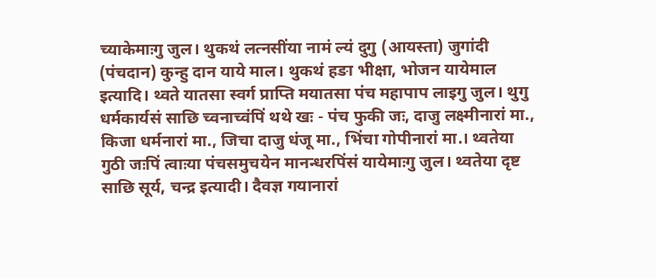च्याकेमाःगु जुल। थुकथं लत्नसींया नामं ल्यं दुगु (आयस्ता) जुगांदी (पंचदान) कुन्हु दान याये माल। थुकथं हङा भीक्षा, भोजन यायेमाल इत्यादि। थ्वते यातसा स्वर्ग प्राप्ति मयातसा पंच महापाप लाइगु जुल। थुगु धर्मकार्यसं साछि च्वनाच्वंपिं थथे खः - पंच फुकी जः, दाजु लक्ष्मीनारां मा., किजा धर्मनारां मा., जिचा दाजु धंजू मा., भिंचा गोपीनारां मा.। थ्वतेया गुठी जःपिं त्वाःया पंचसमुचयेन मानन्धरपिंसं यायेमाःगु जुल। थ्वतेया दृष्ट साछि सूर्य, चन्द्र इत्यादी। दैवज्ञ गयानारां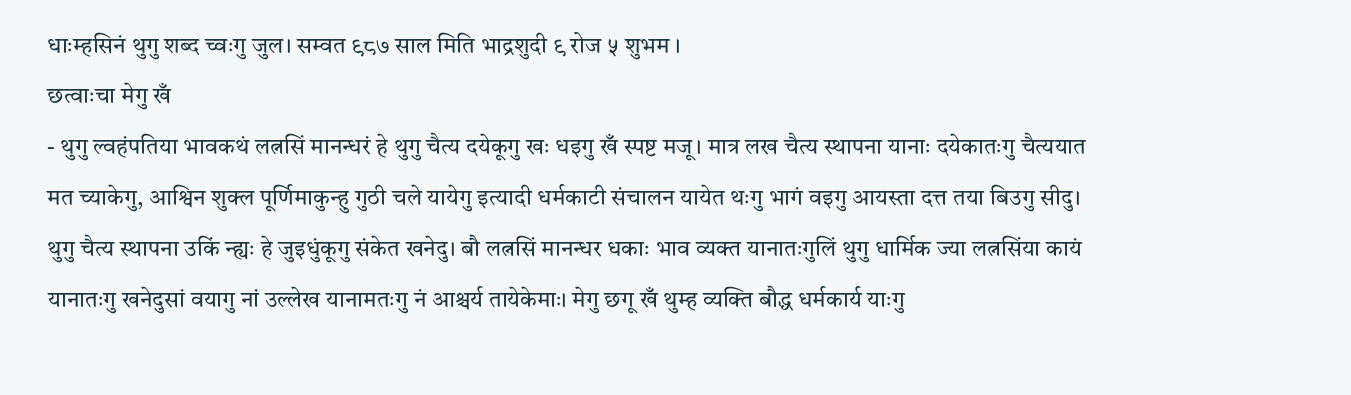धाःम्हसिनं थुगु शब्द च्वःगु जुल। सम्वत ९८७ साल मिति भाद्रशुदी ९ रोज ५ शुभम ।
छत्वाःचा मेगु खँ
- थुगु ल्वहंपतिया भावकथं लत्नसिं मानन्धरं हे थुगु चैत्य दयेकूगु खः धइगु खँ स्पष्ट मजू। मात्र लख चैत्य स्थापना यानाः दयेकातःगु चैत्ययात मत च्याकेगु, आश्विन शुक्ल पूर्णिमाकुन्हु गुठी चले यायेगु इत्यादी धर्मकाटी संचालन यायेत थःगु भागं वइगु आयस्ता दत्त तया बिउगु सीदु। थुगु चैत्य स्थापना उकिं न्ह्यः हे जुइधुंकूगु संकेत खनेदु। बौ लत्नसिं मानन्धर धकाः भाव व्यक्त यानातःगुलिं थुगु धार्मिक ज्या लत्नसिंया कायं यानातःगु खनेदुसां वयागु नां उल्लेख यानामतःगु नं आश्चर्य तायेकेमाः। मेगु छगू खँ थुम्ह व्यक्ति बौद्ध धर्मकार्य याःगु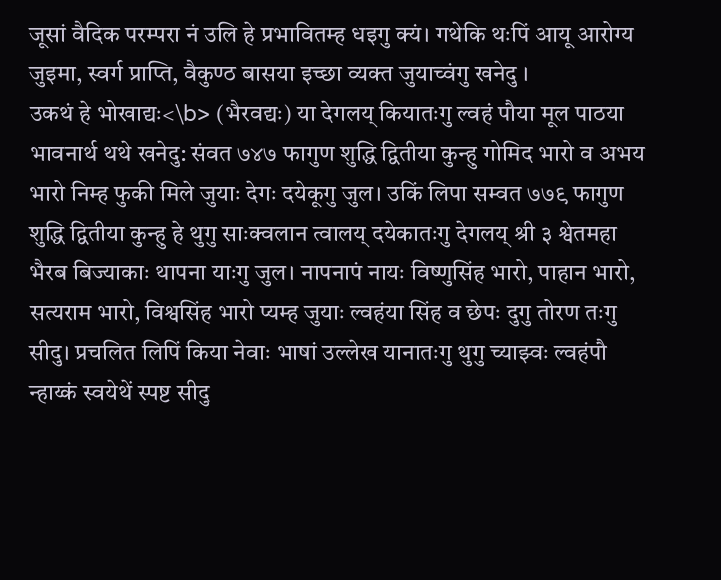जूसां वैदिक परम्परा नं उलि हे प्रभावितम्ह धइगु क्यं। गथेकि थःपिं आयू आरोग्य जुइमा, स्वर्ग प्राप्ति, वैकुण्ठ बासया इच्छा व्यक्त जुयाच्वंगु खनेदु ।
उकथं हे भोखाद्यः<\b> (भैरवद्यः) या देगलय् कियातःगु ल्वहं पौया मूल पाठया भावनार्थ थथे खनेदु: संवत ७४७ फागुण शुद्धि द्वितीया कुन्हु गोमिद भारो व अभय भारो निम्ह फुकी मिले जुयाः देगः दयेकूगु जुल। उकिं लिपा सम्वत ७७९ फागुण शुद्धि द्वितीया कुन्हु हे थुगु साःक्वलान त्वालय् दयेकातःगु देगलय् श्री ३ श्वेतमहा भैरब बिज्याकाः थापना याःगु जुल। नापनापं नायः विष्णुसिंह भारो, पाहान भारो, सत्यराम भारो, विश्वसिंह भारो प्यम्ह जुयाः ल्वहंया सिंह व छेपः दुगु तोरण तःगु सीदु। प्रचलित लिपिं किया नेवाः भाषां उल्लेख यानातःगु थुगु च्याझ्वः ल्वहंपौ न्हाय्कं स्वयेथें स्पष्ट सीदु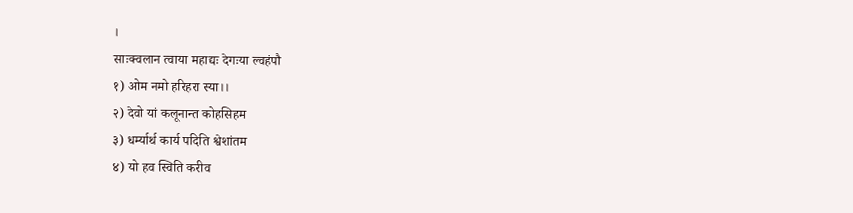।
साःक्वलान त्वाया महाद्यः देगःया ल्वहंपौ
१) ओम नमो हरिहरा स्या।।
२) देवो यां कलूनान्त कोहसिहम
३) धर्म्यार्थ कार्य पदिति श्वेशांतम
४) यो हव स्विति करीव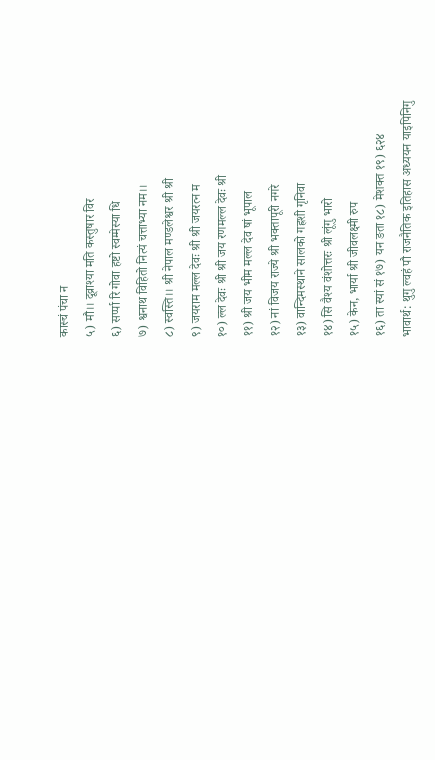कास्चं पंचा न
५) मौ।। दूव्राश्या मति कस्तुषार विर
६) सर्प्पा रि गोवा हष्टो स्वम्मेस्या धि
७) श्वनाथ विहितो नित्यं चत्ताभ्या नम।।
८) स्वस्ति।। श्री नेपाल मण्डलेश्वर श्री श्री
९) जयराम मल्ल देवः श्री श्री जयरत्न म
१०) ल्ल देवः श्री श्री जय रणमल्ल देवः श्री
११) श्री जय भीम मल्ल देव षां भूपाल
१२) नां विजय राज्ये श्री भक्तापूरी नगरे
१३) वान्दिमस्थाने सालको गह्रशी गृनिवा
१४) सि वैश्य वंशोत्तरः श्री लूंगु भारो
१५) केन, भार्या श्री जीवलक्ष्मी रुप
१६) ता स्यां सं १७) यन ङता १८) मेशक्त १९) ६२४
भावार्थ: थुगु ल्वहं पौ राजनैतिक इतिहास अध्ययन याइपिनिगु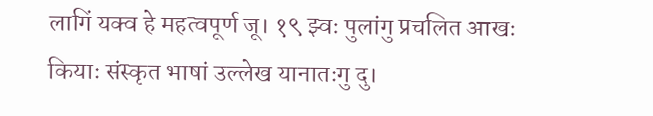लागिं यक्व हे महत्वपूर्ण जू। १९ झ्वः पुलांगु प्रचलित आखः कियाः संस्कृत भाषां उल्लेख यानातःगु दु।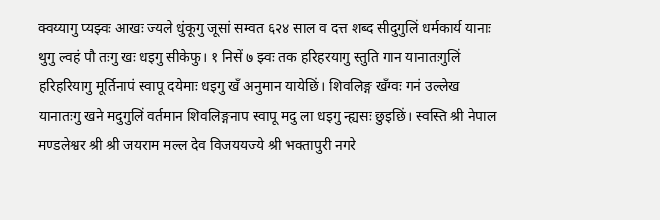क्वय्यागु प्यझ्वः आखः ज्यले धुंकूगु जूसां सम्वत ६२४ साल व दत्त शब्द सीदुगुलिं धर्मकार्य यानाः थुगु ल्वहं पौ तःगु खः धइगु सीकेफु। १ निसें ७ झ्वः तक हरिहरयागु स्तुति गान यानातःगुलिं हरिहरियागु मूर्तिनापं स्वापू दयेमाः धइगु खँ अनुमान यायेछिं। शिवलिङ्ग खँग्वः गनं उल्लेख यानातःगु खने मदुगुलिं वर्तमान शिवलिङ्गनाप स्वापू मदु ला धइगु न्ह्यसः छुइछिं। स्वस्ति श्री नेपाल मण्डलेश्वर श्री श्री जयराम मल्ल देव विजययज्ये श्री भक्तापुरी नगरे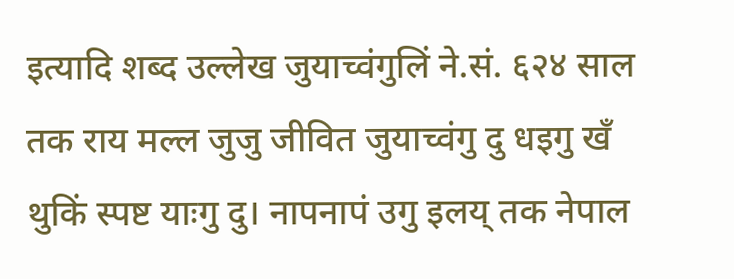इत्यादि शब्द उल्लेख जुयाच्वंगुलिं ने.सं. ६२४ साल तक राय मल्ल जुजु जीवित जुयाच्वंगु दु धइगु खँ थुकिं स्पष्ट याःगु दु। नापनापं उगु इलय् तक नेपाल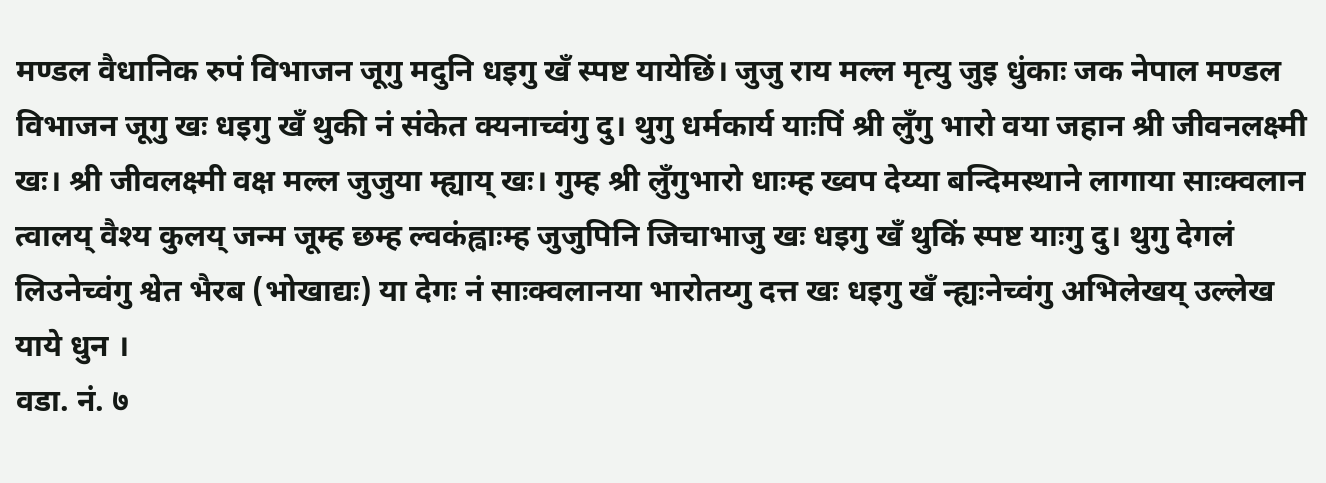मण्डल वैधानिक रुपं विभाजन जूगु मदुनि धइगु खँ स्पष्ट यायेछिं। जुजु राय मल्ल मृत्यु जुइ धुंकाः जक नेपाल मण्डल विभाजन जूगु खः धइगु खँ थुकी नं संकेत क्यनाच्वंगु दु। थुगु धर्मकार्य याःपिं श्री लुँगु भारो वया जहान श्री जीवनलक्ष्मी खः। श्री जीवलक्ष्मी वक्ष मल्ल जुजुया म्ह्याय् खः। गुम्ह श्री लुँगुभारो धाःम्ह ख्वप देय्या बन्दिमस्थाने लागाया साःक्वलान त्वालय् वैश्य कुलय् जन्म जूम्ह छम्ह ल्वकंह्वाःम्ह जुजुपिनि जिचाभाजु खः धइगु खँ थुकिं स्पष्ट याःगु दु। थुगु देगलं लिउनेच्वंगु श्वेत भैरब (भोखाद्यः) या देगः नं साःक्वलानया भारोतय्गु दत्त खः धइगु खँ न्ह्यःनेच्वंगु अभिलेखय् उल्लेख याये धुन ।
वडा. नं. ७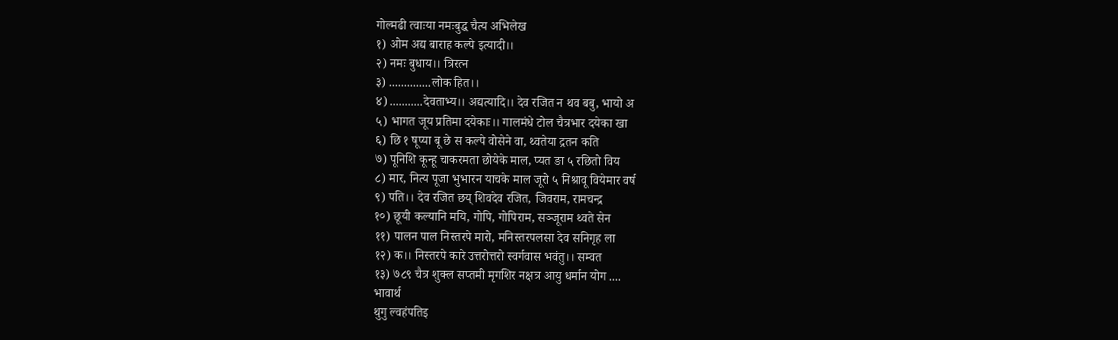गोल्मढी त्वाःया नमःबुद्ध चैत्य अभिलेख
१) ओम अद्य बाराह कल्पे इत्यादी।।
२) नमः बुधाय।। त्रिरत्न
३) ..............लोक हित।।
४) ...........देवताभ्य।। अद्यत्यादि।। देव रजित न थव बबु, भायो अ
५) भागत जूय प्रतिमा दयेकाः।। गालमंधे टोल चैत्रभार दयेका खा
६) छि १ षूप्या बू छे स कल्पे वोसेने वा, थ्वतेया द्रतन कति
७) पूनिशि कून्हू चाकरमता छोयेके माल, प्यत ङा ५ रछितो विय
८) मार, नित्य पूजा भुभारन याचके माल जूरो ५ निश्रावू वियेमार वर्ष
९) पति।। देव रजित छय् शिवदेव रजित, जिवराम, रामचन्द्र
१०) छूयी कल्यानि मयि, गोपि, गोपिराम, सञ्जूराम थ्वते सेन
११) पालन पाल निस्तरपे मारो, मनिस्तरपलसा देव सनिगृह ला
१२) क।। निस्तरपे कारे उत्तरोत्तरो स्वर्गवास भवंतु।। सम्वत
१३) ७८९ चैत्र शुक्ल सप्तमी मृगशिर नक्षत्र आयु धर्मान योग ....
भावार्थ
थुगु ल्वहंपतिइ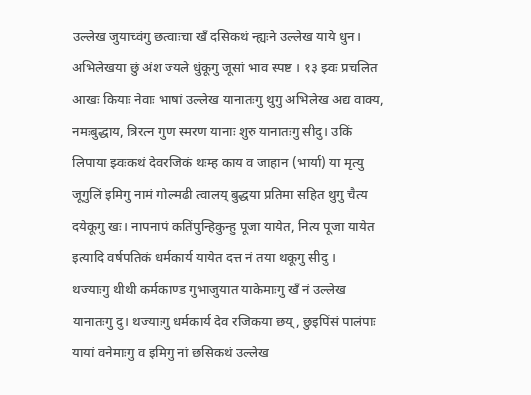उल्लेख जुयाच्वंगु छत्वाःचा खँ दसिकथं न्ह्यःने उल्लेख याये धुन। अभिलेखया छुं अंश ज्यले धुंकूगु जूसां भाव स्पष्ट । १३ झ्वः प्रचलित आखः कियाः नेवाः भाषां उल्लेख यानातःगु थुगु अभिलेख अद्य वाक्य, नमःबुद्धाय, त्रिरत्न गुण स्मरण यानाः शुरु यानातःगु सीदु। उकिं लिपाया झ्वःकथं देवरजिकं थःम्ह काय व जाहान (भार्या) या मृत्यु जूगुलिं इमिगु नामं गोल्मढी त्वालय् बुद्धया प्रतिमा सहित थुगु चैत्य दयेकूगु खः। नापनापं कतिंपुन्हिकुन्हु पूजा यायेत, नित्य पूजा यायेत इत्यादि वर्षपतिकं धर्मकार्य यायेत दत्त नं तया थकूगु सीदु ।
थज्याःगु थीथी कर्मकाण्ड गुभाजुयात याकेमाःगु खँ नं उल्लेख यानातःगु दु। थज्याःगु धर्मकार्य देव रजिकया छय्, छुइपिंसं पालंपाः यायां वनेमाःगु व इमिगु नां छसिकथं उल्लेख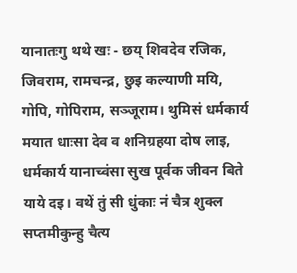यानातःगु थथे खः - छय् शिवदेव रजिक, जिवराम, रामचन्द्र, छुइ कल्याणी मयि, गोपि, गोपिराम, सञ्जूराम। थुमिसं धर्मकार्य मयात धाःसा देव व शनिग्रहया दोष लाइ, धर्मकार्य यानाच्वंसा सुख पूर्वक जीवन बिते याये दइ। वथें तुं सी धुंकाः नं चैत्र शुक्ल सप्तमीकुन्हु चैत्य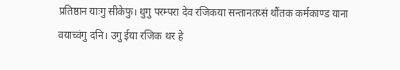प्रतिष्ठान याःगु सीकेफु। थुगु परम्परा देव रजिकया सन्तानतय्सं थौंतक कर्मकाण्ड याना वयाच्वंगु दनि। उगु ईया रजिक थर हे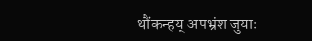थौंकन्हय् अपभ्रंश जुयाः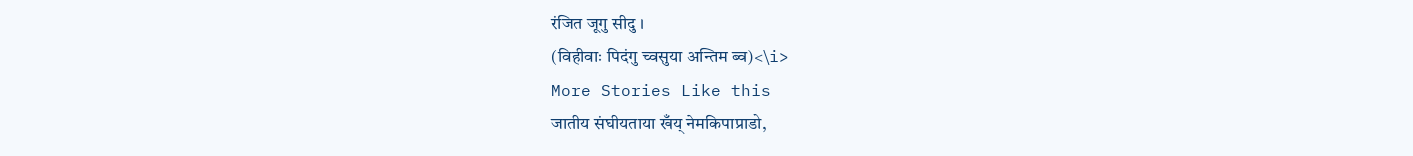रंजित जूगु सीदु ।
(विहीवाः पिदंगु च्वसुया अन्तिम ब्व)<\i>
More Stories Like this
जातीय संघीयताया खँय् नेमकिपाप्राडो,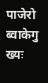पाजेरो ब्वाकेगु ख्यः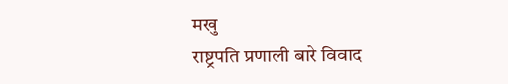मखु
राष्ट्रपति प्रणाली बारे विवाद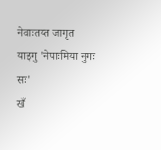नेवाःतय्त जागृत याइगु 'नेपाःमिया नुगः सः'
खँ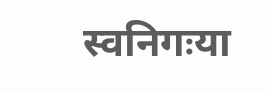स्वनिगःया